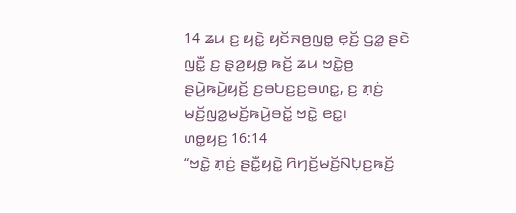14 ꤘꤣ ꤢ꤬ ꤟꤢꤧ꤭ ꤟꤢꤩꤏꤥ꤬ꤜꤥ꤭ ꤕ꤫ꤢꤩ꤬ ꤞꤤ꤭ ꤔꤢꤧ ꤜꤢꤪ꤭ ꤢ꤬ ꤔ꤫ꤤ꤬ꤟꤥ꤭ ꤒꤢꤩ꤬ ꤘꤣ ꤠꤢꤧ꤭ꤥ꤬ ꤔꤣꤧ꤬ꤒꤣꤧ꤬ꤟꤢꤩ꤬ ꤢ꤬ꤋꤝꤢ꤬ꤢ꤬ꤋꤛꤢ꤭, ꤢ꤬ ꤊ꤫ꤢꤦ꤬ ꤗꤢꤩ꤬ꤜꤤ꤭ꤗꤢꤩ꤬ꤒꤣꤧ꤬ꤋꤢꤩ꤭ ꤠꤢꤧ꤭ ꤕꤢ꤭꤯
ꤛꤥ꤭ꤟꤢ꤬ 16:14
“ꤠꤢꤧ꤭ ꤊ꤫ꤢꤦ꤬ ꤔꤢꤪ꤭ꤟꤢꤧ꤭ ꤖꤚꤢꤩ꤬ꤗꤢꤩ꤬ꤡꤝ꤫ꤢ꤬ꤒꤢꤩ꤬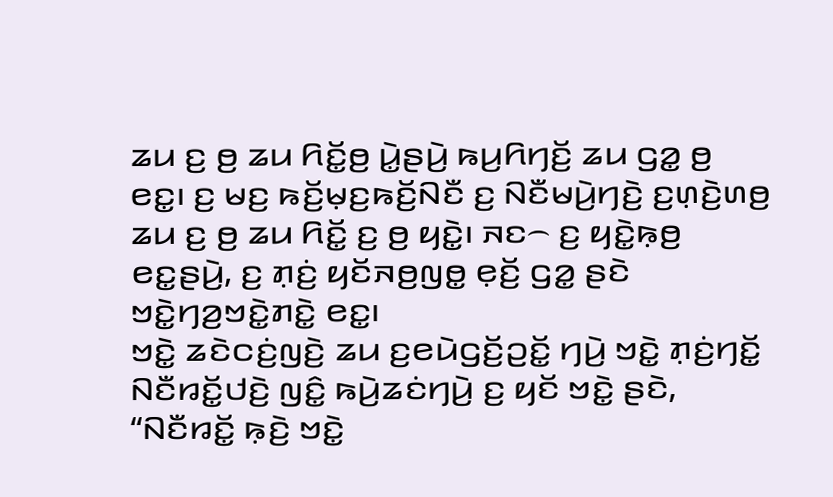ꤘꤣ ꤢ꤬ ꤥ꤬ ꤘꤣ ꤖꤢꤩ꤭ꤥ꤬ ꤣꤧ꤭ꤔꤣꤧ꤬ ꤒꤣ꤬ꤖꤚꤢꤩ꤬ ꤘꤣ ꤞꤤ꤭ ꤥ꤬ ꤕꤢ꤭꤯ ꤢ꤬ ꤗꤢ꤬ ꤒꤢꤩ꤬ꤗ꤫ꤢ꤬ꤒꤢꤩ꤬ꤡꤢꤪ ꤢ꤬ ꤡꤢꤪꤗꤣꤧ꤬ꤚꤢꤧ꤬ ꤢ꤬ꤛ꤫ꤢꤧ꤬ꤛꤥ꤬ ꤘꤣ ꤢ꤬ ꤥ꤬ ꤘꤣ ꤖꤢꤩ꤭ ꤢ꤬ ꤥ꤬ ꤟꤢꤧ꤭꤯ ꤏꤢ꤮ ꤢ꤬ ꤟꤢꤧ꤭ꤒ꤫ꤥ꤬ ꤕꤢ꤭ꤔꤣꤧ꤬, ꤢ꤬ ꤊ꤫ꤢꤦ꤬ ꤟꤢꤩꤏꤥ꤬ꤜꤥ꤭ ꤕ꤫ꤢꤩ꤬ ꤞꤤ꤭ ꤔꤢꤧ ꤠꤢꤧ꤭ꤚꤤ꤬ꤠꤢꤧ꤭ꤊꤢꤧ꤭ ꤕꤢ꤭꤯
ꤠꤢꤧ꤭ ꤘꤢꤧꤍꤢꤦ꤬ꤜꤢꤧ꤬ ꤘꤣ ꤢ꤬ꤕꤣꤧꤞꤢꤩ꤬ꤑꤢꤩ꤭ ꤚꤣꤧ꤬ ꤠꤢꤧ꤭ ꤊ꤫ꤢꤦ꤬ꤚꤢꤩ꤭ ꤡꤢꤪꤙꤢꤩ꤭ꤓꤢꤧ꤬ ꤜꤢꤨ꤭ ꤒꤣꤧ꤬ꤘꤢꤦꤚꤣꤧ꤬ ꤢ꤬ ꤟꤢꤩ ꤠꤢꤧ꤭ ꤔꤢꤧ, “ꤡꤢꤪꤙꤢꤩ꤭ ꤒ꤫ꤢꤧ꤬ ꤠꤢꤧ꤭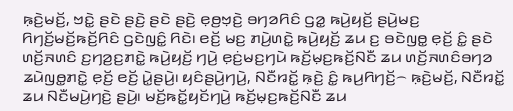ꤒ꤫ꤢꤧ꤬ꤗꤢꤩ꤬, ꤠꤢꤧ꤭ ꤔꤢꤧ ꤔꤢꤧ꤬ ꤔꤢꤧ ꤔꤢꤧ꤬ ꤕ꤫ꤥ꤬ꤠ꤫ꤢꤧ꤬ ꤋꤚꤤꤖꤢꤨ ꤞꤤ꤭ ꤒꤣꤧ꤬ꤟꤢꤩ꤬ ꤔꤣꤧ꤬ꤗꤢ꤬ ꤖꤚꤢꤩ꤬ꤗꤢꤩ꤬ꤒꤢꤩ꤬ꤖꤢꤨ ꤞꤢꤧꤜꤢꤨ꤭ ꤖꤢꤧ꤯ ꤕꤢꤩ꤬ ꤗꤢ꤬ ꤊꤣꤧ꤬ꤛꤢꤧ꤭ ꤒꤣꤧ꤬ꤟꤢꤩ꤬ ꤘꤣ ꤢ꤬ ꤋꤢꤧꤜꤥ꤭ ꤕ꤫ꤢꤩ꤬ ꤢꤨ꤭ ꤔꤢꤧ ꤛꤢꤩ꤬ꤏꤛꤢꤨ ꤢ꤬ꤚꤤ꤬ꤢ꤬ꤊꤢꤧ꤭ ꤒꤣꤧ꤬ꤟꤢꤩ꤬ ꤚꤣꤧ꤬ ꤕ꤫ꤢꤦ꤬ꤗꤢ꤬ꤚꤣꤧ ꤒꤢꤩ꤬ꤗ꤫ꤢ꤬ꤒꤢꤩ꤬ꤡꤢꤪ ꤘꤣ ꤛꤢꤩ꤬ꤏꤛꤢꤨꤋꤚꤤ ꤘꤣꤧꤜꤥ꤭ꤊꤢꤧ꤭ ꤕ꤫ꤢꤩ꤬ ꤕꤢꤩ꤬ ꤣꤧ꤭ꤔꤣꤧ꤬꤯ ꤟꤢꤨꤔꤣꤧ꤬ꤚꤣꤧ꤬, ꤡꤢꤪꤙꤢꤩ꤭ ꤒ꤫ꤢꤧ꤬ ꤢꤨ꤭ ꤒꤣ꤬ꤖꤚꤢꤩ꤬꤮ ꤒ꤫ꤢꤧ꤬ꤗꤢꤩ꤬, ꤡꤢꤪꤙꤢꤩ꤭ ꤘꤣ ꤡꤢꤪꤗꤣꤧ꤬ꤚꤢꤧ꤬ ꤔꤣꤧ꤬꤯ ꤗꤢꤩ꤬ꤒꤢꤩ꤭ꤟꤢꤩꤚꤣꤧ꤬ ꤒꤢꤩ꤬ꤗ꤫ꤢ꤬ꤒꤢꤩ꤬ꤡꤢꤪ ꤘꤣ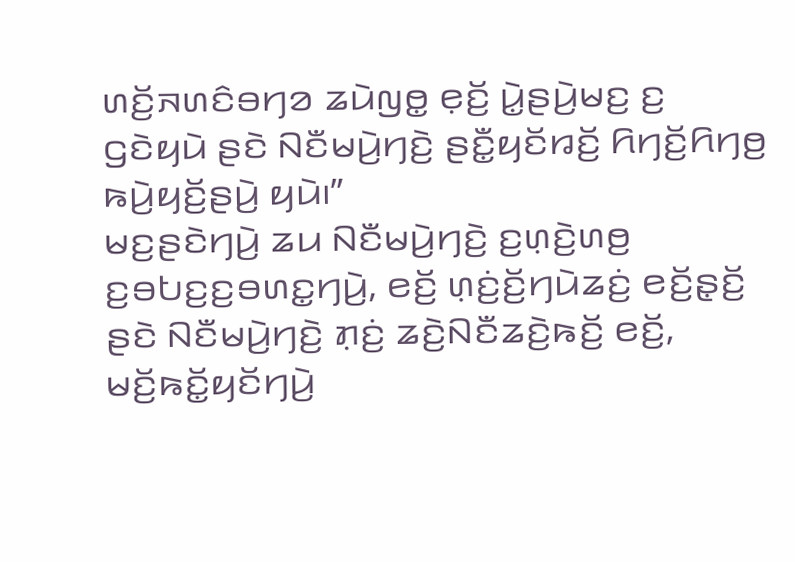ꤛꤢꤩ꤬ꤏꤛꤢꤨꤋꤚꤤ ꤘꤣꤧꤜꤥ꤭ ꤕ꤫ꤢꤩ꤬ ꤣꤧ꤭ꤔꤣꤧ꤬ꤗꤢ꤬ ꤢ꤬ ꤞꤢꤧꤟꤣꤧ ꤔꤢꤧ ꤡꤢꤪꤗꤣꤧ꤬ꤚꤢꤧ꤬ ꤔꤢꤪ꤭ꤟꤢꤩꤙꤢꤩ꤬ ꤖꤚꤢꤩ꤬ꤖꤚꤥ꤬ ꤒꤣꤧ꤬ꤟꤢꤩ꤬ꤔꤣꤧ꤬ ꤟꤣꤧ꤯”
ꤗꤢ꤬ꤔꤢꤧꤚꤣꤧ꤬ ꤘꤣ ꤡꤢꤪꤗꤣꤧ꤬ꤚꤢꤧ꤬ ꤢ꤬ꤛ꤫ꤢꤧ꤬ꤛꤥ꤬ ꤢ꤬ꤋꤝꤢ꤬ꤢ꤬ꤋꤛꤢ꤭ꤚꤣꤧ꤬, ꤕꤢꤩ꤬ ꤛ꤫ꤢꤦ꤬ꤢꤩ꤬ꤚꤣꤧꤘꤢꤦ꤬ ꤕꤢꤩ꤬ꤔ꤫ꤢꤩ꤬ ꤔꤢꤧ ꤡꤢꤪꤗꤣꤧ꤬ꤚꤢꤧ꤬ ꤊ꤫ꤢꤦ꤬ ꤘꤢꤧ꤬ꤡꤢꤪꤘꤢꤧ꤬ꤒꤢꤩ꤬ ꤕꤢꤩ꤬, ꤗꤢꤩ꤬ꤒꤢꤩ꤭ꤟꤢꤩꤚꤣꤧ꤬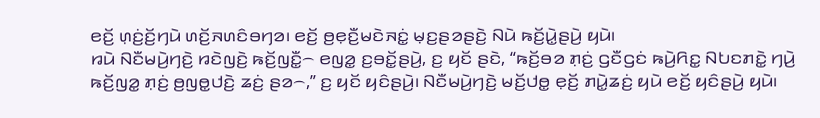ꤕꤢꤩ꤬ ꤛ꤫ꤢꤦ꤬ꤢꤩ꤬ꤚꤣꤧ ꤛꤢꤩ꤬ꤏꤛꤢꤨꤋꤚꤤ꤯ ꤕꤢꤩ꤬ ꤥ꤬ꤕ꤫ꤢꤪ꤬ꤗꤢꤧꤏꤢꤦ꤭ ꤗ꤫ꤢ꤬ꤔꤤꤔꤢꤧ꤬ ꤡꤣꤧ ꤒꤢꤩ꤬ꤣꤧ꤭ꤔꤣꤧ꤬ ꤟꤣꤧ꤯
ꤙꤣꤧ ꤡꤢꤪꤗꤣꤧ꤬ꤚꤢꤧ꤬ ꤙꤢꤧꤜꤢꤧ꤬ ꤒꤢꤩ꤬ꤜꤢꤪ꤭꤮ ꤕꤜꤤ꤭ ꤢ꤬ꤋꤢꤩ꤭ꤔꤣꤧ꤬, ꤢ꤬ ꤟꤢꤩ ꤔꤢꤧ, “ꤒꤢꤩ꤬ꤋꤤ ꤊ꤫ꤢꤦ꤬ ꤞꤢꤪꤞꤢꤦ ꤒꤣꤧ꤬ꤖꤢ꤭ ꤡꤝꤢꤊꤢꤧ꤭ ꤚꤣꤧ꤬ ꤒꤢꤩ꤬ꤜꤤ꤭ ꤊ꤫ꤢꤦ꤬ ꤥ꤬ꤜꤥ꤭ꤓꤢꤧ꤬ ꤘꤢꤦ꤬ ꤔꤤ꤮,” ꤢ꤬ ꤟꤢꤩ ꤟꤢꤨꤔꤣꤧ꤬꤯ ꤡꤢꤪꤗꤣꤧ꤬ꤚꤢꤧ꤬ ꤗꤢꤩ꤬ꤓꤥ꤭ ꤕ꤫ꤢꤩ꤬ ꤊꤣꤧ꤭ꤘꤢꤦ꤬ ꤟꤣꤧ ꤕꤢꤩ꤬ ꤟꤢꤨꤔꤣꤧ꤬ ꤟꤣꤧ꤯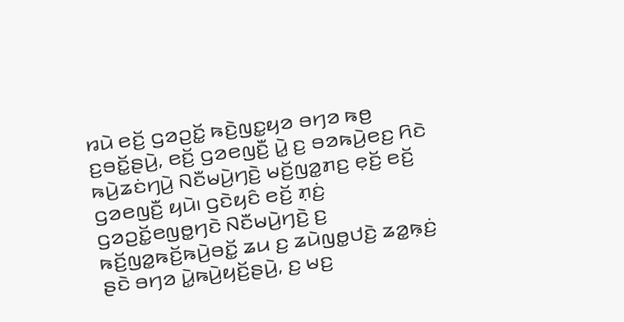ꤙꤣꤧ ꤕꤢꤩ꤬ ꤞꤤꤑꤢꤩ꤭ ꤒꤢꤧ꤬ꤜꤢ꤭ꤟꤤ ꤋꤚꤤ ꤒꤥ꤬ ꤢ꤬ꤋꤢꤩ꤭ꤔꤣꤧ꤬, ꤕꤢꤩ꤬ ꤞꤤꤕꤜꤢꤪ꤬ ꤣꤧ꤭ ꤢ꤬ ꤋꤤꤒꤣꤧ꤬ꤕꤢ꤬ ꤖꤢꤧ ꤒꤣꤧ꤬ꤘꤢꤦꤚꤣꤧ꤬ ꤡꤢꤪꤗꤣꤧ꤬ꤚꤢꤧ꤬ ꤗꤢꤩ꤬ꤜꤤ꤭ꤊꤢ꤬ ꤕ꤫ꤢꤩ꤬ ꤕꤢꤩ꤬ ꤞꤤꤕꤜꤢꤪ꤬ ꤟꤣꤧ꤯ ꤞꤢꤧꤟꤢꤨ ꤕꤢꤩ꤬ ꤊ꤫ꤢꤦ꤬ ꤞꤤꤑꤢꤩ꤭ꤕꤜꤥ꤭ꤚꤢꤧ ꤡꤢꤪꤗꤣꤧ꤬ꤚꤢꤧ꤬ ꤢ꤬ ꤒꤢꤩ꤬ꤜꤤ꤭ꤒꤢꤩ꤬ꤒꤣꤧ꤬ꤋꤢꤩ꤭ ꤘꤣ ꤢ꤬ ꤘꤣꤧꤜꤥ꤭ꤓꤢꤧ꤬ ꤘꤤ꤭ꤒ꤫ꤢꤦ꤬ ꤔꤢꤧ ꤋꤚꤤ ꤣꤧ꤭ꤒꤣꤧ꤬ꤟꤢꤩ꤬ꤔꤣꤧ꤬, ꤢ꤬ ꤗꤢ꤬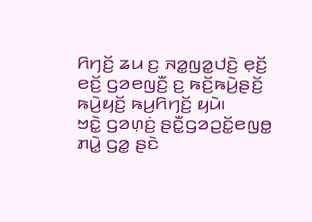ꤖꤚꤢꤩ꤬ ꤘꤣ ꤢ꤬ ꤏꤤ꤭ꤜꤤ꤭ꤓꤢꤧ꤬ ꤕ꤫ꤢꤩ꤬ ꤕꤢꤩ꤬ ꤞꤤꤕꤜꤢꤪ꤬ ꤢ꤬ ꤒꤢꤩ꤬ꤒꤣꤧ꤬ꤔꤢꤩ꤬ ꤒꤣꤧ꤬ꤟꤢꤩ꤬ ꤒꤣ꤬ꤖꤚꤢꤩ꤬ ꤟꤣꤧ꤯
ꤠꤢꤧ꤭ ꤞꤤꤛ꤫ꤢꤦ꤬ ꤔꤢꤪ꤭ꤞꤤꤑꤢꤩ꤭ꤕꤜꤥ꤭ ꤊꤣꤧ꤭ ꤞꤤ꤭ ꤔꤢꤧ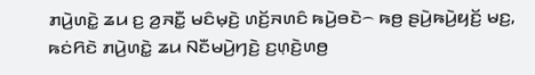ꤊꤣꤧ꤬ꤛꤢꤧ꤭ ꤘꤣ ꤢ꤬ ꤤ꤬ꤏꤢꤪ꤭ ꤗꤢꤨꤗ꤫ꤢꤧ꤬ ꤛꤢꤩ꤬ꤏꤛꤢꤨ ꤒꤣꤧ꤬ꤋꤢꤧ꤮ ꤒꤥ꤬ ꤔꤣꤧ꤬ꤒꤣꤧ꤬ꤟꤢꤩ꤬ ꤗꤢ꤬, ꤒꤢꤦꤖꤢꤧ ꤊꤣꤧ꤬ꤛꤢꤧ꤭ ꤘꤣ ꤡꤢꤪꤗꤣꤧ꤬ꤚꤢꤧ꤬ ꤢ꤬ꤛ꤫ꤢꤧ꤬ꤛꤥ꤬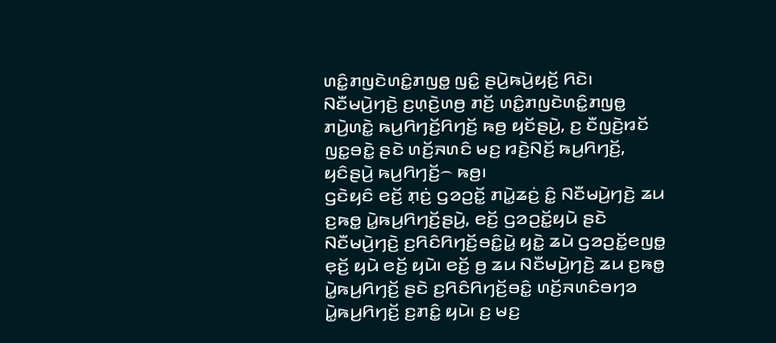ꤛꤢꤨ꤭ꤊꤜꤢꤧꤛꤢꤨ꤭ꤊꤜꤥ꤭ ꤜꤢꤨ꤭ ꤔꤣꤧ꤬ꤒꤣꤧ꤬ꤟꤢꤩ꤬ ꤖꤢꤧ꤯ ꤡꤢꤪꤗꤣꤧ꤬ꤚꤢꤧ꤬ ꤢ꤬ꤛ꤫ꤢꤧ꤬ꤛꤥ꤬ ꤊꤢꤩ꤬ ꤛꤢꤨ꤭ꤊꤜꤢꤧꤛꤢꤨ꤭ꤊꤜꤥ꤭ ꤊꤣꤧ꤬ꤛꤢꤧ꤭ ꤒꤣ꤬ꤖꤚꤢꤩ꤬ꤖꤚꤢꤩ꤬ ꤒꤥ꤬ ꤟꤢꤩꤔꤣꤧ꤬, ꤢ꤬ ꤢꤪꤜꤢꤧ꤬ꤙꤢꤩ ꤜꤢ꤭ꤋꤢꤧ꤭ ꤔꤢꤧ ꤛꤢꤩ꤬ꤏꤛꤢꤨ ꤗꤢ꤬ ꤙꤢꤧ꤬ꤡꤢꤩ꤬ ꤒꤣ꤬ꤖꤚꤢꤩ꤬, ꤟꤢꤨꤔꤣꤧ꤬ ꤒꤣ꤬ꤖꤚꤢꤩ꤬꤮ ꤒꤥ꤬꤯
ꤞꤢꤧꤟꤢꤨ ꤕꤢꤩ꤬ ꤊ꤫ꤢꤦ꤬ ꤞꤤꤑꤢꤩ꤭ ꤊꤣꤧ꤭ꤘꤢꤦ꤬ ꤢꤨ꤭ ꤡꤢꤪꤗꤣꤧ꤬ꤚꤢꤧ꤬ ꤘꤣ ꤢ꤬ꤒꤥ꤭ ꤣꤧ꤭ꤒꤣ꤬ꤖꤚꤢꤩ꤬ꤔꤣꤧ꤬, ꤕꤢꤩ꤬ ꤞꤤꤑꤢꤩ꤭ꤟꤣꤧ ꤔꤢꤧ ꤡꤢꤪꤗꤣꤧ꤬ꤚꤢꤧ꤬ ꤢ꤬ꤖꤢꤨꤖꤚꤢꤩ꤬ꤋꤢꤨ꤭ꤣꤧ꤭ ꤟꤢꤧ꤭ ꤘꤣꤧ ꤞꤤꤑꤢꤩ꤭ꤕꤜꤥ꤭ ꤕ꤫ꤢꤩ꤬ ꤟꤣꤧ ꤕꤢꤩ꤬ ꤟꤣꤧ꤯ ꤕꤢꤩ꤬ ꤥ꤬ ꤘꤣ ꤡꤢꤪꤗꤣꤧ꤬ꤚꤢꤧ꤬ ꤘꤣ ꤢ꤬ꤒꤥ꤭ ꤣꤧ꤭ꤒꤣ꤬ꤖꤚꤢꤩ꤬ ꤔꤢꤧ ꤢ꤬ꤖꤢꤨꤖꤚꤢꤩ꤬ꤋꤢꤨ꤭ ꤛꤢꤩ꤬ꤏꤛꤢꤨꤋꤚꤤ ꤣꤧ꤭ꤒꤣ꤬ꤖꤚꤢꤩ꤬ ꤢ꤬ꤊꤢꤨ꤭ ꤟꤣꤧ꤯ ꤢ꤬ ꤗꤢ꤬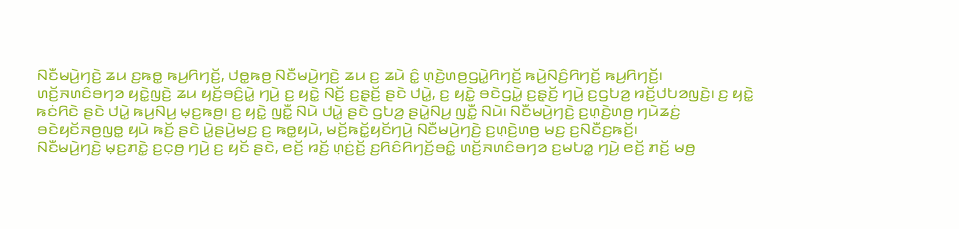ꤡꤢꤪꤗꤣꤧ꤬ꤚꤢꤧ꤬ ꤘꤣ ꤢ꤬ꤒꤥ꤭ ꤒꤣ꤬ꤖꤚꤢꤩ꤬, ꤓꤥ꤭ꤒꤥ꤬ ꤡꤢꤪꤗꤣꤧ꤬ꤚꤢꤧ꤬ ꤘꤣ ꤢ꤬ ꤘꤣꤧ ꤢꤨ꤭ ꤛ꤫ꤢꤧ꤬ꤛꤥ꤬ꤞꤣꤧ꤭ꤖꤚꤢꤩ꤬ ꤒꤣꤧ꤬ꤡꤢꤨ꤬ꤖꤚꤢꤩ꤬ ꤒꤣ꤬ꤖꤚꤢꤩ꤬꤯
ꤛꤢꤩ꤬ꤏꤛꤢꤨꤋꤚꤤ ꤟꤢꤧ꤭ꤜꤢꤧ꤬ ꤘꤣ ꤟꤢꤩ꤬ꤋꤢꤨ꤬ꤣꤧ꤭ ꤚꤣꤧ꤬ ꤢ꤬ ꤟꤢꤧ꤭ ꤡꤢꤩ꤬ ꤢ꤬ꤔ꤫ꤢꤩ꤬ ꤔꤢꤧ ꤓꤣꤧ꤭, ꤢ꤬ ꤟꤢꤧ꤭ ꤋꤢꤧꤞꤣꤧ꤭ ꤢ꤬ꤔ꤫ꤢꤩ꤬ ꤚꤣꤧ꤬ ꤢ꤬ꤞꤝꤤ꤬ ꤙꤢꤩ꤬ꤓꤝꤤꤜꤢꤧ꤬꤯ ꤢ꤬ ꤟꤢꤧ꤭ ꤒꤢꤦꤖꤢꤧ ꤔꤢꤧ ꤓꤣꤧ꤭ ꤒꤣ꤬ꤡꤣ꤬ ꤗ꤫ꤢ꤬ꤒꤥ꤬꤯ ꤢ꤬ ꤟꤢꤧ꤭ ꤜꤢꤪ꤭ ꤡꤣꤧ ꤓꤣꤧ꤭ ꤔꤢꤧ ꤞꤝꤤ꤬ ꤔꤣꤧ꤭ꤡꤣ꤬ ꤜꤢꤪ꤭ ꤡꤣꤧ꤯ ꤡꤢꤪꤗꤣꤧ꤬ꤚꤢꤧ꤬ ꤢ꤬ꤛ꤫ꤢꤧ꤬ꤛꤥ꤬ ꤚꤣꤧꤘꤢꤦ꤬ ꤋꤢꤧꤟꤢꤩꤏꤥ꤬ꤜꤥ꤭ ꤟꤣꤧ ꤒꤢꤩ꤬ ꤔꤢꤧ ꤣꤧ꤭ꤔꤣꤧ꤬ꤗꤢ꤬ ꤢ꤬ ꤒꤥ꤭ꤟꤣꤧ, ꤗꤢꤩ꤬ꤒꤢꤩ꤭ꤟꤢꤩꤚꤣꤧ꤬ ꤡꤢꤪꤗꤣꤧ꤬ꤚꤢꤧ꤬ ꤢ꤬ꤛ꤫ꤢꤧ꤬ꤛꤥ꤬ ꤗꤢ꤬ ꤢ꤬ꤡꤢꤪꤢ꤬ꤒꤢꤩ꤬꤯
ꤡꤢꤪꤗꤣꤧ꤬ꤚꤢꤧ꤬ ꤗ꤫ꤢ꤬ꤊꤢꤧ꤭ ꤢ꤬ꤍ꤫ꤥ꤬ ꤚꤣꤧ꤬ ꤢ꤬ ꤟꤢꤩ ꤔꤢꤧ, ꤕꤢꤩ꤬ ꤙꤢꤩ꤬ ꤛ꤫ꤢꤦ꤬ꤢꤩ꤬ ꤢ꤬ꤖꤢꤨꤖꤚꤢꤩ꤬ꤋꤢꤨ꤭ ꤛꤢꤩ꤬ꤏꤛꤢꤨꤋꤚꤤ ꤢ꤬ꤗꤝꤤ꤭ ꤚꤣꤧ꤬ ꤕꤢꤩ꤬ ꤊꤢꤩ꤬ ꤗꤥ꤬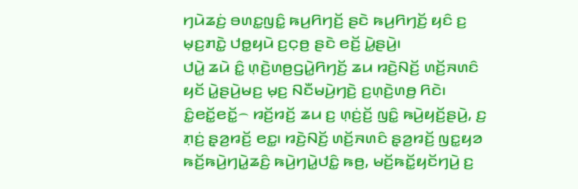ꤚꤣꤧꤘꤢꤦ꤬ ꤋꤛꤢ꤭ꤜꤢꤨ꤭ ꤒꤣ꤬ꤖꤚꤢꤩ꤬ ꤔꤢꤧ ꤒꤣ꤬ꤖꤚꤢꤩ꤬ ꤟꤢꤨ ꤢ꤬ ꤗ꤫ꤢ꤬ꤊꤢꤧ꤭ ꤓꤥ꤭ꤟꤣꤧ ꤢ꤬ꤍ꤫ꤥ꤬ ꤔꤢꤧ ꤕꤢꤩ꤬ ꤣꤧ꤭ꤔꤣꤧ꤬꤯
ꤓꤣꤧ꤭ ꤘꤣꤧ ꤢꤨ꤭ ꤛ꤫ꤢꤧ꤬ꤛꤥ꤬ꤞꤣꤧ꤭ꤖꤚꤢꤩ꤬ ꤘꤣ ꤙꤢꤧ꤬ꤡꤢꤩ꤬ ꤛꤢꤩ꤬ꤏꤛꤢꤨ ꤟꤢꤩ ꤣꤧ꤭ꤔꤣꤧ꤬ꤗꤢ꤬ ꤗ꤫ꤢ꤬ ꤡꤢꤪꤗꤣꤧ꤬ꤚꤢꤧ꤬ ꤢ꤬ꤛ꤫ꤢꤧ꤬ꤛꤥ꤬ ꤖꤢꤧ꤯ ꤢꤨ꤭ꤕꤢꤩ꤭ꤕꤢꤩ꤭꤮ ꤙꤢꤩ꤬ꤙꤢꤩ꤬ ꤘꤣ ꤢ꤬ ꤛ꤫ꤢꤦ꤬ꤢꤩ꤬ ꤜꤢꤨ꤭ ꤒꤣꤧ꤬ꤟꤢꤩ꤬ꤔꤣꤧ꤬, ꤢ꤬ ꤊ꤫ꤢꤦ꤬ ꤔ꤫ꤤ꤬ꤙꤢꤩ꤬ ꤕꤢ꤭꤯ ꤙꤢꤧ꤬ꤡꤢꤩ꤬ ꤛꤢꤩ꤬ꤏꤛꤢꤨ ꤔ꤫ꤤ꤬ꤙꤢꤩ꤬ ꤜꤢ꤭ꤟꤤ ꤒꤢꤩ꤬ꤒꤣꤧ꤬ꤚꤣꤧ꤭ꤘꤢꤨ꤬ ꤒꤣꤧ꤬ꤚꤣꤧ꤭ꤓꤢꤨ꤭ ꤒꤥ꤬, ꤗꤢꤩ꤬ꤒꤢꤩ꤭ꤟꤢꤩꤚꤣꤧ꤬ ꤢ꤬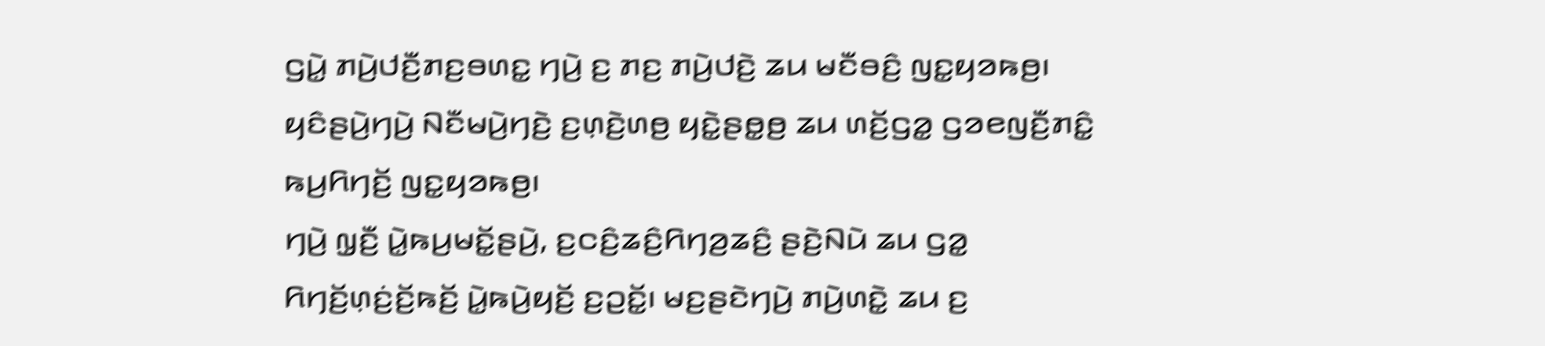ꤞꤣꤧ꤭ ꤊꤣꤧ꤬ꤓꤢꤪ꤬ꤊꤢ꤬ꤋꤛꤢ꤭ ꤚꤣꤧ꤬ ꤢ꤬ ꤊꤢ꤬ ꤊꤣꤧ꤬ꤓꤢꤧ꤬ ꤘꤣ ꤗꤢꤪꤋꤢꤨ꤬ ꤜꤢ꤭ꤟꤤꤒꤥ꤬꤯ ꤟꤢꤨꤔꤣꤧ꤬ꤚꤣꤧ꤬ ꤡꤢꤪꤗꤣꤧ꤬ꤚꤢꤧ꤬ ꤢ꤬ꤛ꤫ꤢꤧ꤬ꤛꤥ꤬ ꤟꤢꤧ꤭ꤔꤥ꤭ꤥ꤬ ꤘꤣ ꤛꤢꤩ꤬ꤞꤤ꤭ ꤞꤤꤕꤜꤢꤪ꤬ꤊꤢꤨ꤭ ꤒꤣ꤬ꤖꤚꤢꤩ꤬ ꤜꤢ꤭ꤟꤤꤒꤥ꤬꤯
ꤚꤣꤧ꤬ ꤜ꤫ꤢꤪ꤬ ꤣꤧ꤭ꤒꤣ꤬ꤗꤢꤩ꤭ꤔꤣꤧ꤬, ꤢ꤬ꤍꤢꤨ꤬ꤘꤢꤨ꤬ꤖꤚꤤ꤬ꤘꤢꤨ꤬ ꤔꤢꤧ꤬ꤡꤣꤧ ꤘꤣ ꤞꤤ꤭ ꤖꤚꤢꤩ꤬ꤛ꤫ꤢꤦ꤬ꤢꤩ꤬ꤒꤢꤩ꤬ ꤣꤧ꤭ꤒꤣꤧ꤬ꤟꤢꤩ꤬ ꤢ꤬ꤑꤢꤩ꤭꤯ ꤗꤢ꤬ꤔꤢꤧꤚꤣꤧ꤬ ꤊꤣꤧ꤬ꤛꤢꤧ꤭ ꤘꤣ ꤢ꤬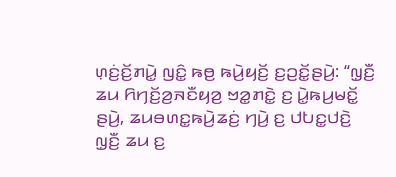ꤛ꤫ꤢꤦ꤬ꤢꤩ꤬ꤊꤣꤧ꤭ ꤜꤢꤨ꤭ ꤒꤥ꤬ ꤒꤣꤧ꤬ꤟꤢꤩ꤬ ꤢ꤬ꤑꤢꤩ꤭ꤔꤣꤧ꤬: “ꤜ꤫ꤢꤪ꤬ ꤘꤣ ꤖꤚꤢꤩ꤬ꤤ꤬ꤏꤢꤪꤟꤤ꤬ ꤠꤤ꤭ꤊꤢꤧ꤭ ꤢ꤬ ꤣꤧ꤭ꤒꤣ꤬ꤗꤢꤩ꤭ ꤔꤣꤧ꤬, ꤘꤣꤋꤛꤢ꤭ꤒꤣꤧ꤬ꤘꤢꤦ꤬ ꤚꤣꤧ꤬ ꤢ꤬ ꤓꤝꤢ꤭ꤓꤢꤧ꤬ ꤜ꤫ꤢꤪ꤬ ꤘꤣ ꤢ꤬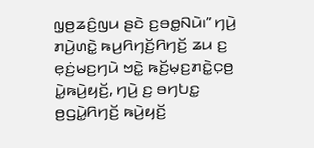ꤜ꤫ꤥ꤬ꤘꤢꤨ꤬ꤜꤣ ꤔꤢꤧ ꤢ꤬ꤋꤥ꤭ꤡꤣꤧ꤯” ꤚꤣꤧ꤬
ꤊꤣꤧ꤬ꤛꤢꤧ꤭ ꤒꤣ꤬ꤖꤚꤢꤩ꤬ꤖꤚꤢꤩ꤬ ꤘꤣ ꤢ꤬ ꤕ꤫ꤢꤦ꤬ꤗꤢ꤬ꤚꤣꤧ ꤠꤢꤧ꤭ ꤒꤢꤩ꤬ꤗ꤫ꤢ꤬ꤊꤢꤧ꤭ꤍ꤫ꤥ꤬ ꤣꤧ꤭ꤒꤣꤧ꤬ꤟꤢꤩ꤬, ꤚꤣꤧ꤬ ꤢ꤬ ꤋꤚꤝꤢ꤭ ꤥ꤬ꤞꤣꤧ꤭ꤖꤚꤢꤩ꤬ ꤒꤣꤧ꤬ꤟꤢꤩ꤬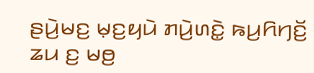ꤔꤣꤧ꤬ꤗꤢ꤬ ꤗ꤫ꤢ꤬ꤟꤣꤧ ꤊꤣꤧ꤬ꤛꤢꤧ꤭ ꤒꤣ꤬ꤖꤚꤢꤩ꤬ ꤘꤣ ꤢ꤬ ꤗꤥ꤬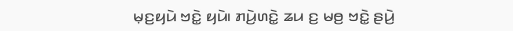ꤗ꤫ꤢ꤬ꤟꤣꤧ ꤠꤢꤧ꤭ ꤟꤣꤧ꤯ ꤊꤣꤧ꤬ꤛꤢꤧ꤭ ꤘꤣ ꤢ꤬ ꤗꤥ꤬ ꤠꤢꤧ꤭ ꤔꤣꤧ꤬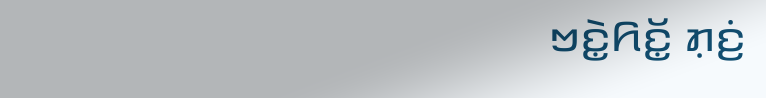ꤠꤢꤧ꤭ꤖꤢꤩ꤭ ꤊ꤫ꤢꤦ꤬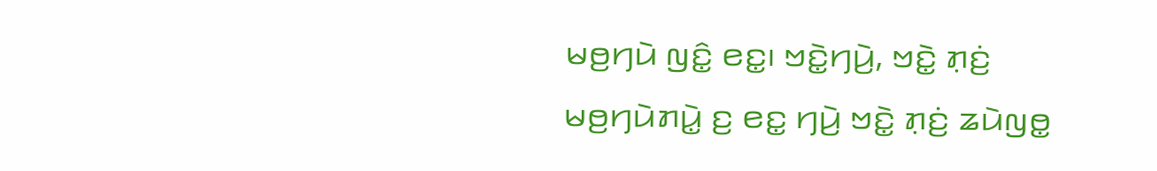ꤗꤥ꤬ꤚꤣꤧ ꤜꤢꤨ꤭ ꤕꤢ꤭꤯ ꤠꤢꤧ꤭ꤚꤣꤧ꤬, ꤠꤢꤧ꤭ ꤊ꤫ꤢꤦ꤬ ꤗꤥ꤬ꤚꤣꤧꤊꤣꤧ꤭ ꤢ꤬ ꤕꤢ꤭ ꤚꤣꤧ꤬ ꤠꤢꤧ꤭ ꤊ꤫ꤢꤦ꤬ ꤘꤣꤧꤜꤥ꤭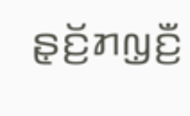ꤔ꤫ꤢꤩ꤬ꤊꤜ꤫ꤢꤪ꤬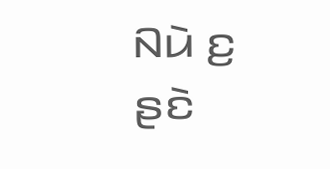ꤡꤣꤧ ꤢ꤬ ꤔꤢꤧ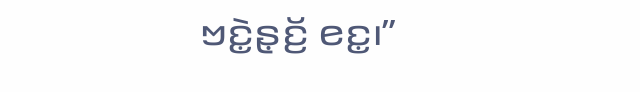ꤠꤢꤧ꤭ꤔ꤫ꤢꤩ꤬ ꤕꤢ꤭꤯”